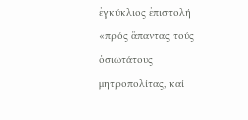ἐγκύκλιος ἐπιστολή «πρός ἅπαντας τούς ὁσιωτάτους μητροπολίτας, καί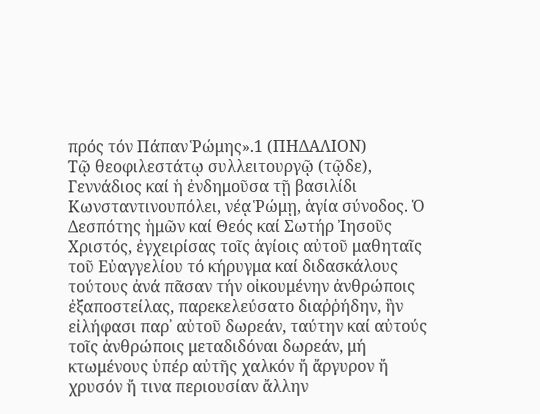πρός τόν Πάπαν Ῥώμης».1 (ΠΗΔΑΛΙΟΝ)
Τῷ θεοφιλεστάτῳ συλλειτουργῷ (τῷδε), Γεννάδιος καί ἡ ἐνδημοῦσα τῇ βασιλίδι Κωνσταντινουπόλει, νέᾳ Ῥώμῃ, ἁγία σύνοδος. Ὁ Δεσπότης ἡμῶν καί Θεός καί Σωτήρ Ἰησοῦς Χριστός, ἐγχειρίσας τοῖς ἁγίοις αὐτοῦ μαθηταῖς τοῦ Εὐαγγελίου τό κήρυγμα καί διδασκάλους τούτους ἀνά πᾶσαν τήν οἰκουμένην ἀνθρώποις ἐξαποστείλας, παρεκελεύσατο διαῤῥήδην, ἣν εἰλήφασι παρ᾿ αὐτοῦ δωρεάν, ταύτην καί αὐτούς τοῖς ἀνθρώποις μεταδιδόναι δωρεάν, μή κτωμένους ὑπέρ αὐτῆς χαλκόν ἤ ἄργυρον ἤ χρυσόν ἤ τινα περιουσίαν ἄλλην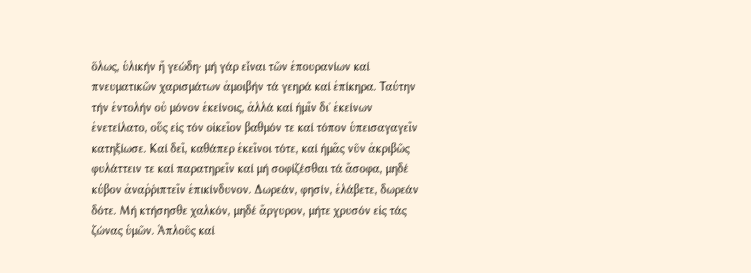ὅλως, ὑλικήν ἤ γεώδη· μή γάρ εἶναι τῶν ἐπουρανίων καί πνευματικῶν χαρισμάτων ἀμοιβήν τά γεηρά καί ἐπίκηρα. Ταύτην τήν ἐντολήν οὐ μόνον ἐκείνοις, ἀλλά καί ἡμῖν δι᾿ ἐκείνων ἐνετείλατο, οὕς εἰς τόν οἰκεῖον βαθμόν τε καί τόπον ὑπεισαγαγεῖν κατηξίωσε. Καί δεῖ, καθάπερ ἐκεῖνοι τότε, καί ἡμᾶς νῦν ἀκριβῶς φυλάττειν τε καί παρατηρεῖν καί μή σοφίζέσθαι τά ἄσοφα, μηδέ κύβον ἀναῤῥιπτεῖν ἐπικίνδυνον. Δωρεάν, φησίν, ἐλάβετε, δωρεάν δότε. Μή κτήσησθε χαλκόν, μηδέ ἄργυρον, μήτε χρυσόν εἰς τάς ζώνας ὑμῶν. Ἁπλοῦς καί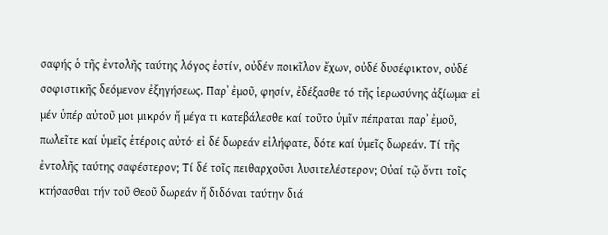σαφής ὁ τῆς ἐντολῆς ταύτης λόγος ἐστίν, οὐδέν ποικῖλον ἔχων, οὐδέ δυσέφικτον, οὐδέ σοφιστικῆς δεόμενον ἐξηγήσεως. Παρ᾿ ἐμοῦ, φησίν, ἐδέξασθε τό τῆς ἱερωσύνης ἀξίωμα∙ εἰ μέν ὑπέρ αὐτοῦ μοι μικρόν ἤ μέγα τι κατεβάλεσθε καί τοῦτο ὑμῖν πέπραται παρ᾿ ἐμοῦ, πωλεῖτε καί ὑμεῖς ἑτέροις αὐτό∙ εἰ δέ δωρεάν εἰλήφατε, δότε καί ὑμεῖς δωρεάν. Τί τῆς ἐντολῆς ταύτης σαφέστερον; Τί δέ τοῖς πειθαρχοῦσι λυσιτελέστερον; Οὐαί τῷ ὄντι τοῖς κτήσασθαι τήν τοῦ Θεοῦ δωρεάν ἤ διδόναι ταύτην διά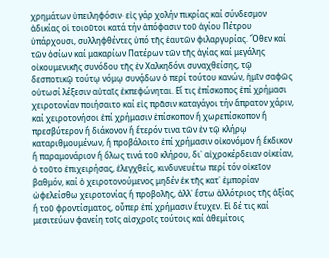χρημάτων ὑπειληφόσιν· εἰς γάρ χολήν πικρίας καί σύνδεσμον ἀδικίας οἱ τοιοῦτοι κατά τήν ἀπόφασιν τοῦ ἁγίου Πέτρου ὑπάρχουσι, συλληφθέντες ὑπό τῆς ἑαυτῶν φιλαργυρίας. Ὅθεν καί τῶν ὁσίων καί μακαρίων Πατέρων τῶν τῆς ἁγίας καί μεγάλης οἰκουμενικῆς συνόδου τῆς ἐν Χαλκηδόνι συναχθείσης, τῷ δεσποτικῷ τούτῳ νόμῳ συνᾴδων ὁ περί τούτου κανών, ἡμῖν σαφῶς οὑτωσί λέξεσιν αὐταῖς ἐκπεφώνηται. Εἴ τις ἐπίσκοπος ἐπί χρήμασι χειροτονίαν ποιήσαιτο καί εἰς πρᾶσιν καταγάγοι τήν ἄπρατον χάριν, καί χειροτονήσοι ἐπί χρήμασιν ἐπίσκοπον ἤ χωρεπίσκοπον ἤ πρεσβύτερον ἤ διάκονον ἤ ἕτερόν τινα τῶν ἐν τῷ κλήρῳ καταριθμουμένων, ἤ προβάλοιτο ἐπί χρήμασιν οἰκονόμον ἤ ἔκδικον ἤ παραμονάριον ἤ ὅλως τινά τοῦ κλήρου, δι᾿ αἰχροκέρδειαν οἰκείαν, ὁ τοῦτο ἐπιχειρήσας, ἐλεγχθείς, κινδυνευέτω περί τόν οἰκεῖον βαθμόν, καί ὁ χειροτονούμενος μηδέν ἐκ τῆς κατ᾿ ἐμπορίαν ὠφελείσθω χειροτονίας ἤ προβολῆς, ἀλλ᾿ ἔστω ἀλλότριος τῆς ἀξίας ἤ τοῦ φροντίσματος, οὗπερ ἐπί χρήμασιν ἔτυχεν. Εἰ δέ τις καί μεσιτεύων φανείη τοῖς αἰσχροῖς τούτοις καί ἀθεμίτοις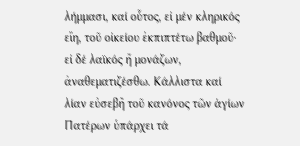λήμμασι, καί οὗτος, εἰ μέν κληρικός εἴη, τοῦ οἰκείου ἐκπιπτέτω βαθμοῦ· εἰ δέ λαϊκός ἤ μονάζων, ἀναθεματιζέσθω. Κάλλιστα καί λίαν εὐσεβῆ τοῦ κανόνος τῶν ἁγίων Πατέρων ὑπάρχει τά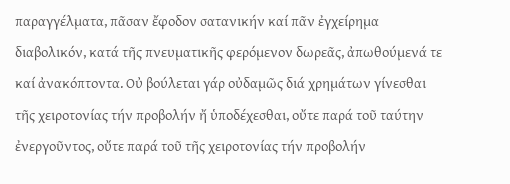παραγγέλματα, πᾶσαν ἔφοδον σατανικήν καί πᾶν ἐγχείρημα διαβολικόν, κατά τῆς πνευματικῆς φερόμενον δωρεᾶς, ἀπωθούμενά τε καί ἀνακόπτοντα. Οὐ βούλεται γάρ οὐδαμῶς διά χρημάτων γίνεσθαι τῆς χειροτονίας τήν προβολήν ἤ ὑποδέχεσθαι, οὔτε παρά τοῦ ταύτην ἐνεργοῦντος, οὔτε παρά τοῦ τῆς χειροτονίας τήν προβολήν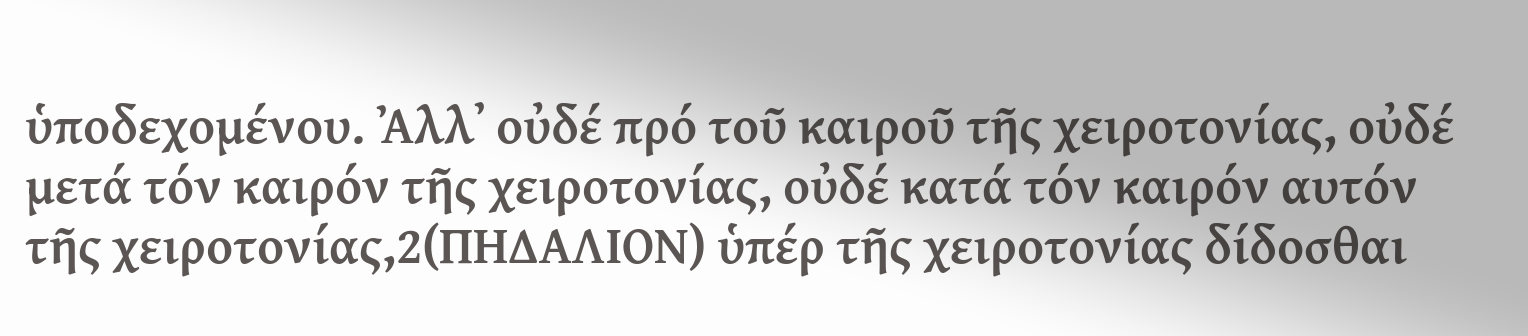ὑποδεχομένου. Ἀλλ᾿ οὐδέ πρό τοῦ καιροῦ τῆς χειροτονίας, οὐδέ μετά τόν καιρόν τῆς χειροτονίας, οὐδέ κατά τόν καιρόν αυτόν τῆς χειροτονίας,2(ΠΗΔΑΛΙΟΝ) ὑπέρ τῆς χειροτονίας δίδοσθαι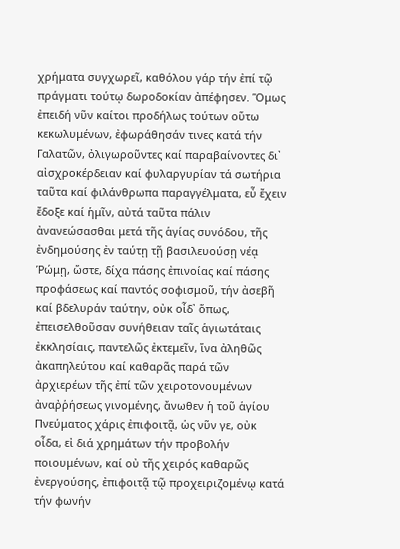χρήματα συγχωρεῖ, καθόλου γάρ τήν ἐπί τῷ πράγματι τούτῳ δωροδοκίαν ἀπέφησεν. Ὅμως ἐπειδή νῦν καίτοι προδήλως τούτων οὕτω κεκωλυμένων, ἐφωράθησάν τινες κατά τήν Γαλατῶν, ὀλιγωροῦντες καί παραβαίνοντες δι᾿ αἰσχροκέρδειαν καί φυλαργυρίαν τά σωτήρια ταῦτα καί φιλάνθρωπα παραγγέλματα, εὖ ἔχειν ἔδοξε καί ἡμῖν, αὐτά ταῦτα πάλιν ἀνανεώσασθαι μετά τῆς ἁγίας συνόδου, τῆς ἐνδημούσης ἐν ταύτῃ τῇ βασιλευούσῃ νέᾳ Ῥώμῃ, ὥστε, δίχα πάσης ἐπινοίας καί πάσης προφάσεως καί παντός σοφισμοῦ, τήν ἀσεβῆ καί βδελυράν ταύτην, οὐκ οἶδ᾿ ὅπως, ἐπεισελθοῦσαν συνήθειαν ταῖς ἁγιωτάταις ἐκκλησίαις, παντελῶς ἐκτεμεῖν, ἵνα ἀληθῶς ἀκαπηλεύτου καί καθαρᾶς παρά τῶν ἀρχιερέων τῆς ἐπί τῶν χειροτονουμένων ἀναῤῥήσεως γινομένης, ἄνωθεν ἡ τοῦ ἁγίου Πνεύματος χάρις ἐπιφοιτᾷ, ὡς νῦν γε, οὐκ οἶδα, εἰ διά χρημάτων τήν προβολήν ποιουμένων, καί οὐ τῆς χειρός καθαρῶς ἐνεργούσης, ἐπιφοιτᾷ τῷ προχειριζομένῳ κατά τήν φωνήν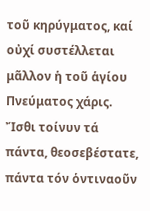τοῦ κηρύγματος, καί οὐχί συστέλλεται μᾶλλον ἡ τοῦ ἁγίου Πνεύματος χάρις. Ἴσθι τοίνυν τά πάντα, θεοσεβέστατε, πάντα τόν ὁντιναοῦν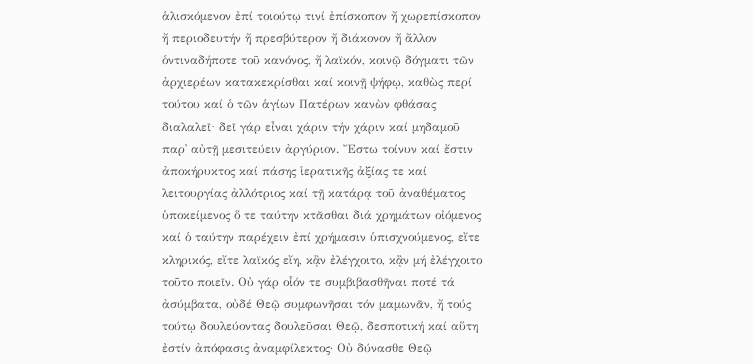ἁλισκόμενον ἐπί τοιούτῳ τινί ἐπίσκοπον ἤ χωρεπίσκοπον ἤ περιοδευτήν ἤ πρεσβύτερον ἤ διάκονον ἤ ἄλλον ὁντιναδήποτε τοῦ κανόνος, ἤ λαϊκόν, κοινῷ δόγματι τῶν ἀρχιερέων κατακεκρίσθαι καί κοινῇ ψήφῳ, καθὼς περί τούτου καί ὁ τῶν ἁγίων Πατέρων κανὼν φθάσας διαλαλεῖ∙ δεῖ γάρ εἶναι χάριν τήν χάριν καί μηδαμοῦ παρ᾽ αὐτῇ μεσιτεύειν ἀργύριον. Ἔστω τοίνυν καί ἔστιν ἀποκήρυκτος καί πάσης ἱερατικῆς ἀξίας τε καί λειτουργίας ἀλλότριος καί τῇ κατάρᾳ τοῦ ἀναθέματος ὑποκείμενος ὅ τε ταύτην κτᾶσθαι διά χρημάτων οἰόμενος καί ὁ ταύτην παρέχειν ἐπί χρήμασιν ὑπισχνούμενος, εἴτε κληρικός, εἴτε λαϊκός εἴη, κᾂν ἐλέγχοιτο, κᾂν μή ἐλέγχοιτο τοῦτο ποιεῖν. Οὐ γάρ οἷόν τε συμβιβασθῆναι ποτέ τά ἀσύμβατα, οὐδέ Θεῷ συμφωνῆσαι τόν μαμωνᾶν, ἤ τούς τούτῳ δουλεύοντας δουλεῦσαι Θεῷ, δεσποτική καί αὕτη ἐστίν ἀπόφασις ἀναμφίλεκτος· Οὐ δύνασθε Θεῷ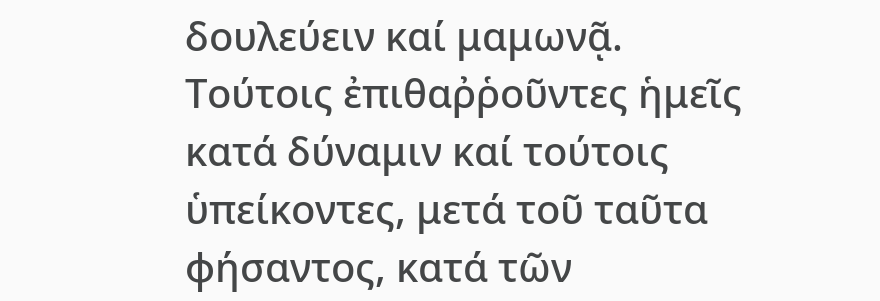δουλεύειν καί μαμωνᾷ. Τούτοις ἐπιθαῤῥοῦντες ἡμεῖς κατά δύναμιν καί τούτοις ὑπείκοντες, μετά τοῦ ταῦτα φήσαντος, κατά τῶν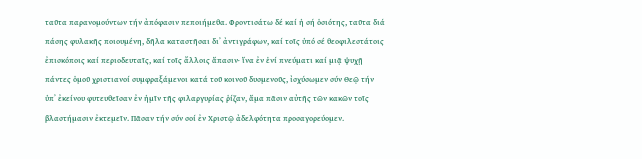ταῦτα παρανομούντων τήν ἀπόφασιν πεποιήμεθα. Φροντισάτω δέ καί ἡ σή ὁσιότης, ταῦτα διά πάσης φυλακῆς ποιουμένη, δῆλα καταστῆσαι δι᾿ ἀντιγράφων, καί τοῖς ὑπό σέ θεοφιλεστάτοις ἐπισκόποις καί περιοδευταῖς, καί τοῖς ἄλλοις ἅπασιν∙ ἵνα ἐν ἑνί πνεύματι καί μιᾷ ψυχῇ πάντες ὁμοῦ χριστιανοί συμφραξάμενοι κατά τοῦ κοινοῦ δυσμενοῦς, ἰσχύσωμεν σύν Θεῷ τήν ὑπ᾿ ἐκείνου φυτευθεῖσαν ἐν ἡμῖν τῆς φιλαργυρίας ῥίζαν, ἅμα πᾶσιν αὐτῆς τῶν κακῶν τοῖς βλαστήμασιν ἐκτεμεῖν. Πᾶσαν τήν σύν σοί ἐν Χριστῷ ἀδελφότητα προσαγορεύομεν.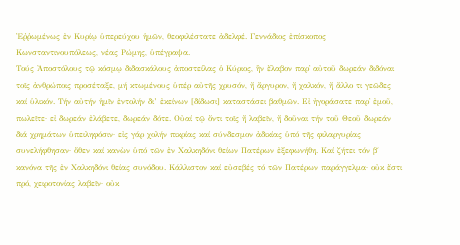Ἐῤῥωμένως ἐν Κυρίῳ ὑπερεύχου ἡμῶν, θεοφιλέστατε ἀδελφέ. Γεννάδιος ἐπίσκοπος Κωνσταντινουπόλεως, νέας Ρώμης, ὑπέγραψα.
Τούς Ἀποστόλους τῷ κόσμῳ διδασκάλους ἀποστείλας ὁ Κύριος, ἣν ἔλαβον παρ᾽ αὐτοῦ δωρεάν διδόναι τοῖς ἀνθρώποις προσέταξε, μή κτωμένους ὑπέρ αὐτῆς χρυσόν, ἤ ἄργυρον, ἤ χαλκόν, ἤ ἄλλο τι γεῶδες καί ὑλικόν. Τήν αὐτήν ἡμῖν ἐντολήν δι’ ἐκείνων [δίδωσι] καταστάσει βαθμῶν. Εἰ ἠγοράσατε παρ᾿ ἐμοῦ, πωλεῖτε∙ εἰ δωρεάν ἐλάβετε, δωρεάν δότε. Οὐαί τῷ ὄντι τοῖς ἤ λαβεῖν, ἤ δοῦναι τήν τοῦ Θεοῦ δωρεάν διά χρημάτων ὑπειληφόσιν∙ εἰς γάρ χολήν πικρίας καί σύνδεσμον ἀδικίας ὑπό τῆς φιλαργυρίας συνελήφθησαν∙ ὅθεν καί κανὼν ὑπό τῶν ἐν Χαλκηδόνι θείων Πατέρων ἐξεφωνήθη. Καί ζήτει τόν β΄ κανόνα τῆς ἐν Χαλκηδόνι θείας συνόδου. Κάλλιστον καί εὐσεβές τό τῶν Πατέρων παράγγελμα∙ οὐκ ἔστι πρό, χειροτονίας λαβεῖν∙ οὐκ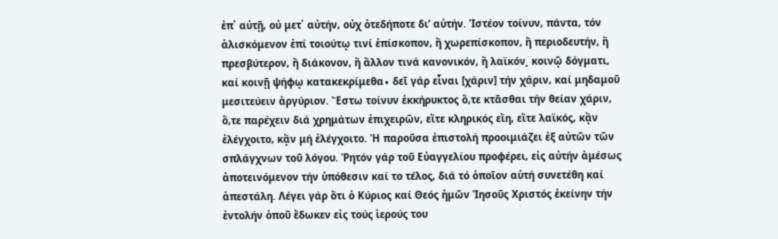ἐπ᾽ αὐτῇ, οὐ μετ᾽ αὐτήν, οὐχ ὁτεδήποτε δι’ αὐτήν. Ἱστέον τοίνυν, πάντα, τόν ἁλισκόμενον ἐπί τοιούτῳ τινί ἐπίσκοπον, ἤ χωρεπίσκοπον, ἤ περιοδευτήν, ἤ πρεσβύτερον, ἤ διάκονον, ἤ ἄλλον τινά κανονικόν, ἤ λαϊκόν͵ κοινῷ δόγματι, καί κοινῇ ψήφῳ κατακεκρίμεθα∙ δεῖ γάρ εἶναι [χάριν] τήν χάριν, καί μηδαμοῦ μεσιτεύειν ἀργύριον. Ἔστω τοίνυν ἐκκήρυκτος ὅ,τε κτᾶσθαι τήν θείαν χάριν, ὅ,τε παρέχειν διά χρημάτων ἐπιχειρῶν, εἴτε κληρικός εἴη, εἴτε λαϊκός, κᾂν ἐλέγχοιτο, κᾂν μή ἐλέγχοιτο. Ἡ παροῦσα ἐπιστολή προοιμιάζει ἐξ αὐτῶν τῶν σπλάγχνων τοῦ λόγου. Ῥητόν γάρ τοῦ Εὐαγγελίου προφέρει, εἰς αὐτήν ἀμέσως ἀποτεινόμενον τήν ὑπόθεσιν καί το τέλος, διά τό ὁποῖον αὑτή συνετέθη καί ἀπεστάλη. Λέγει γάρ ὅτι ὁ Κύριος καί Θεός ἡμῶν Ἰησοῦς Χριστός ἐκείνην τήν ἐντολήν ὁποῦ ἔδωκεν εἰς τούς ἱερούς του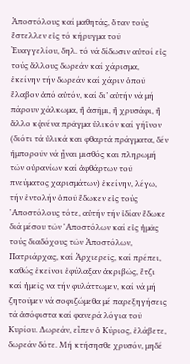Ἀποστόλους καί μαθητάς, ὅταν τούς ἔστελλεν εἰς τό κήρυγμα τοῦ Ἐυαγγελίου, δηλ. τό νά δίδωσιν αὐτοί εἰς τούς ἄλλους δωρεάν καί χάρισμα, ἐκείνην τήν δωρεάν καί χάριν ὁποῦ ἔλαβον ἀπό αὐτόν, καί δι’ αὐτήν νά μή πάρουν χάλκωμα, ἤ ἀσῆμι, ἤ χρυσάφι, ἤ ἄλλο κᾀνένα πρᾶγμα ὑλικόν καί γήϊνον (διότι τά ὑλικά και φθαρτά πράγματα, δέν ἠμποροῦν νά ᾖναι μισθός και πληρωμή τῶν οὐρανίων καί ἀφθάρτων τοῦ πνεύματος χαρισμάτων) ἐκείνην, λέγω, τήν ἐντολήν ὁποῦ ἔδωκεν εἰς τούς ᾿Αποστόλους τότε, αὐτήν τήν ἰδίαν ἔδωκε διά μέσου τῶν ᾽Αποστόλων καί εἰς ἡμᾶς τούς διαδόχους τῶν Ἀποστόλων, Πατριάρχας, καί Ἀρχιερεῖς, καί πρέπει, καθώς ἐκεῖνοι ἐφύλαξαν ἀκριβῶς, ἔτζι καί ἡμεῖς να τήν φυλάττωμεν, καί νά μή ζητοῦμεν νά σοφιζώμεθα μέ παρεξηγήσεις τά ἀσόφιστα καί φανερά λόγια τοῦ Κυρίου. Δωρεάν, εἶπεν ὁ Κύριος, ἐλάβετε, δωρεάν δότε. Μή κτήσησθε χρυσόν, μηδέ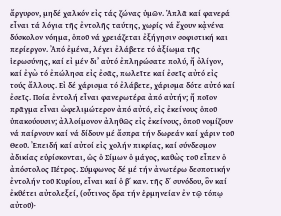ἄργυρον, μηδέ χαλκόν εἰς τάς ζώνας ὑμῶν. Ἁπλᾶ καί φανερά εἶναι τά λόγια τῆς ἐντολῆς ταύτης, χωρίς νά ἔχουν κᾀνένα δύσκολον νόημα, ὁποῦ νά χρειάζεται ἐξήγησιν σοφιστική και περίεργον. Ἀπό ἐμένα, λέγει ἐλάβετε τό ἀξίωμα τῆς ἱερωσύνης, καί εἰ μέν δι’ αὐτό ἐπληρώσατε πολύ, ἤ ὀλίγον, καί ἐγὼ τό ἐπώλησα εἰς ἐσᾶς, πωλεῖτε καί ἐσεῖς αὐτό εἰς τούς ἄλλους. Εἰ δέ χάρισμα τό ἐλάβετε, χάρισμα δότε αὐτό καί ἐσεῖς. Ποία ἐντολή εἶναι φανερωτέρα ἀπό αὐτήν; ἤ ποῖον πρᾶγμα εἶναι ὠφελιμώτερον ἀπό αὐτό, εἰς ἐκείνους ὁποῦ ὑπακούουσιν; ἀλλοίμονον ἀληθῶς εἰς ἐκείνους, ὁποῦ νομίζουν νά παίρνουν καί νά δίδουν μέ ἄσπρα τήν δωρεάν καί χάριν τοῦ Θεοῦ. Ἐπειδή καί αὐτοί εἰς χολήν πικρίας, καί σύνδεσμον ἀδικίας εὑρίσκονται, ὡς ὁ Σίμων ὁ μάγος, καθὼς τοῦ εἶπεν ὁ ἀπόστολος Πέτρος. Σύμφωνος δέ μέ τήν ἀνωτέρω δεσποτικήν ἐντολήν τοῦ Κυρίου, εἶναι καί ὁ β΄ καν. τῆς δ΄ συνόδου, ὃν καί ἐκθέτει αὐτολεξεί, (οὗτινος ὅρα τήν ἑρμηνείαν ἐν τῷ τόπῳ αὐτοῦ)∙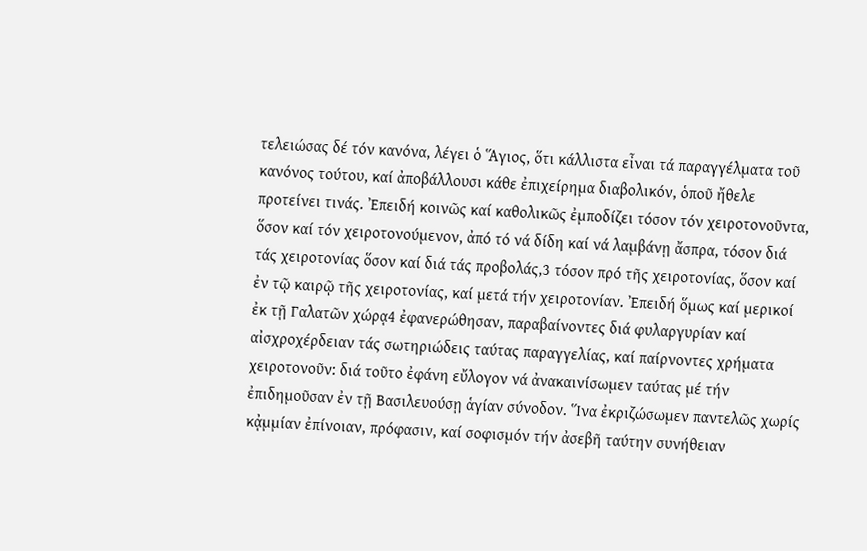τελειώσας δέ τόν κανόνα, λέγει ὁ Ἅγιος, ὅτι κάλλιστα εἶναι τά παραγγέλματα τοῦ κανόνος τούτου, καί ἀποβάλλουσι κάθε ἐπιχείρημα διαβολικόν, ὁποῦ ἤθελε προτείνει τινάς. Ἐπειδή κοινῶς καί καθολικῶς ἐμποδίζει τόσον τόν χειροτονοῦντα, ὅσον καί τόν χειροτονούμενον, ἀπό τό νά δίδη καί νά λαμβάνῃ ἄσπρα, τόσον διά τάς χειροτονίας ὅσον καί διά τάς προβολάς,3 τόσον πρό τῆς χειροτονίας, ὅσον καί ἐν τῷ καιρῷ τῆς χειροτονίας, καί μετά τήν χειροτονίαν. Ἐπειδή ὅμως καί μερικοί ἐκ τῇ Γαλατῶν χώρᾳ4 ἐφανερώθησαν, παραβαίνοντες διά φυλαργυρίαν καί αἰσχροχέρδειαν τάς σωτηριώδεις ταύτας παραγγελίας, καί παίρνοντες χρήματα χειροτονοῦν: διά τοῦτο ἐφάνη εὔλογον νά ἀνακαινίσωμεν ταύτας μέ τήν ἐπιδημοῦσαν ἐν τῇ Βασιλευούσῃ ἁγίαν σύνοδον. Ἵνα ἐκριζώσωμεν παντελῶς χωρίς κᾀμμίαν ἐπίνοιαν, πρόφασιν, καί σοφισμόν τήν ἀσεβῆ ταύτην συνήθειαν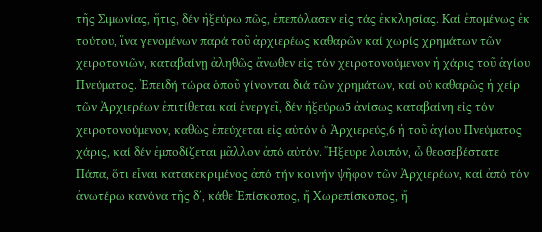τῆς Σιμωνίας, ἥτις, δέν ἠξεύρω πῶς, ἐπεπόλασεν εἰς τάς ἐκκλησίας. Καί ἐπομένως ἐκ τούτου, ἵνα γενομένων παρά τοῦ ἀρχιερέως καθαρῶν καί χωρίς χρημάτων τῶν χειροτονιῶν, καταβαίνῃ ἀληθῶς ἄνωθεν εἰς τόν χειροτονούμενον ἡ χάρις τοῦ ἁγίου Πνεύματος. Ἐπειδή τώρα ὁποῦ γίνονται διά τῶν χρημάτων, καί οὐ καθαρῶς ἡ χείρ τῶν Ἀρχιερέων ἐπιτίθεται καί ἐνεργεῖ, δέν ἠξεύρω5 ἀνίσως καταβαίνη εἰς τόν χειροτονούμενον, καθὼς ἐπεύχεται εἰς αὐτόν ὁ Ἀρχιερεύς,6 ἡ τοῦ ἁγίου Πνεύματος χάρις, καί δέν ἐμποδίζεται μᾶλλον ἀπό αὐτόν. Ἤξευρε λοιπόν, ὦ θεοσεβέστατε Πάπα, ὅτι εἶναι κατακεκριμένος ἀπό τήν κοινήν ψῆφον τῶν Ἀρχιερέων, καί ἀπό τόν ἀνωτέρω κανόνα τῆς δ΄, κάθε Ἐπίσκοπος, ἤ Χωρεπίσκοπος, ἤ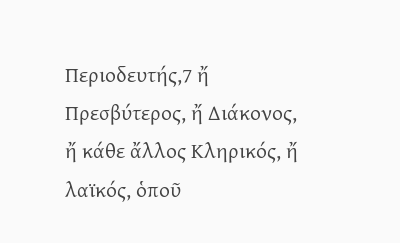Περιοδευτής,7 ἤ Πρεσβύτερος, ἤ Διάκονος, ἤ κάθε ἄλλος Κληρικός, ἤ λαϊκός, ὁποῦ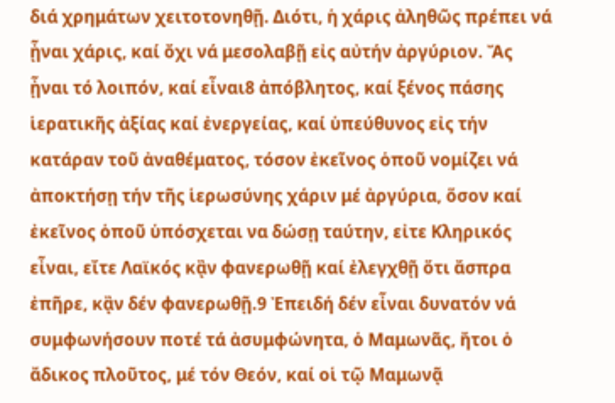διά χρημάτων χειτοτονηθῇ. Διότι, ἡ χάρις ἀληθῶς πρέπει νά ᾖναι χάρις, καί ὄχι νά μεσολαβῇ εἰς αὐτήν ἀργύριον. Ἄς ᾖναι τό λοιπόν, καί εἶναι8 ἀπόβλητος, καί ξένος πάσης ἱερατικῆς ἀξίας καί ἐνεργείας, καί ὑπεύθυνος εἰς τήν κατάραν τοῦ ἀναθέματος, τόσον ἐκεῖνος ὁποῦ νομίζει νά ἀποκτήσῃ τήν τῆς ἱερωσύνης χάριν μέ ἀργύρια, ὅσον καί ἐκεῖνος ὁποῦ ὑπόσχεται να δώσῃ ταύτην, εἰτε Κληρικός εἶναι, εἴτε Λαϊκός κᾂν φανερωθῇ καί ἐλεγχθῇ ὅτι ἄσπρα ἐπῆρε, κᾂν δέν φανερωθῇ.9 Ἐπειδή δέν εἶναι δυνατόν νά συμφωνήσουν ποτέ τά ἀσυμφώνητα, ὁ Μαμωνᾶς, ἤτοι ὁ ἄδικος πλοῦτος, μέ τόν Θεόν, καί οἱ τῷ Μαμωνᾷ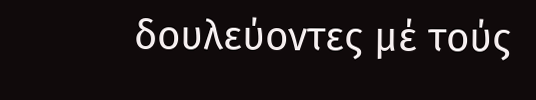δουλεύοντες μέ τούς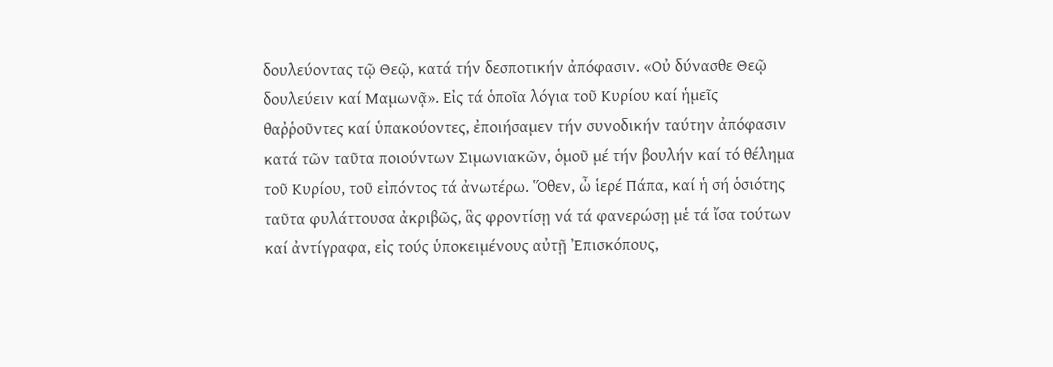δουλεύοντας τῷ Θεῷ, κατά τήν δεσποτικήν ἀπόφασιν. «Οὐ δύνασθε Θεῷ δουλεύειν καί Μαμωνᾷ». Εἰς τά ὁποῖα λόγια τοῦ Κυρίου καί ἡμεῖς θαῤῥοῦντες καί ὑπακούοντες, ἐποιήσαμεν τήν συνοδικήν ταύτην ἀπόφασιν κατά τῶν ταῦτα ποιούντων Σιμωνιακῶν, ὁμοῦ μέ τήν βουλήν καί τό θέλημα τοῦ Κυρίου, τοῦ εἰπόντος τά ἀνωτέρω. Ὅθεν, ὦ ἱερέ Πάπα, καί ἡ σή ὁσιότης ταῦτα φυλάττουσα ἀκριβῶς, ἃς φροντίσῃ νά τά φανερώσῃ μἑ τά ἴσα τούτων καί ἀντίγραφα, εἰς τούς ὑποκειμένους αὐτῇ Ἐπισκόπους,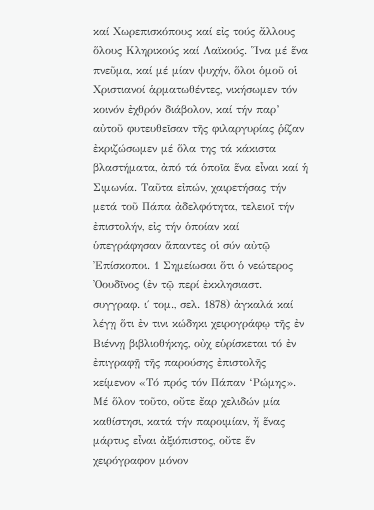καί Χωρεπισκόπους καί εἰς τούς ἄλλους ὅλους Κληρικούς καί Λαϊκούς. Ἵνα μέ ἕνα πνεῦμα, καί μέ μίαν ψυχήν, ὅλοι ὁμοῦ οἱ Χριστιανοί ἁρματωθέντες, νικήσωμεν τόν κοινόν ἐχθρόν διάβολον, καί τήν παρ’ αὐτοῦ φυτευθεῖσαν τῆς φιλαργυρίας ῥίζαν ἐκριζώσωμεν μέ ὅλα της τά κάκιστα βλαστήματα, ἀπό τά ὁποῖα ἕνα εἶναι καί ἡ Σιμωνία. Ταῦτα εἰπών, χαιρετήσας τήν μετά τοῦ Πάπα ἀδελφότητα, τελειοῖ τήν ἐπιστολήν, εἰς τήν ὁποίαν καί ὑπεγράφησαν ἅπαντες οἱ σύν αὐτῷ Ἐπίσκοποι. 1 Σημείωσαι ὅτι ὁ νεώτερος Ὀουδῖνος (ἐν τῷ περί ἐκκλησιαστ. συγγραφ. ι΄ τομ., σελ. 1878) ἀγκαλά καί λέγῃ ὅτι ἐν τινι κώδηκι χειρογράφῳ τῆς ἐν Βιέννῃ βιβλιοθήκης, οὐχ εὑρίσκεται τό ἐν ἐπιγραφῇ τῆς παρούσης ἐπιστολῆς κείμενον «Τό πρός τόν Πάπαν ‘Ρώμης». Μέ ὅλον τοῦτο, οὔτε ἔαρ χελιδών μία καθίστησι, κατά τήν παροιμίαν, ἤ ἕνας μάρτυς εἶναι ἀξιόπιστος, οὔτε ἕν χειρόγραφον μόνον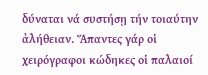δύναται νά συστήσῃ τήν τοιαύτην ἀλήθειαν. Ἅπαντες γάρ οἱ χειρόγραφοι κώδηκες οἱ παλαιοί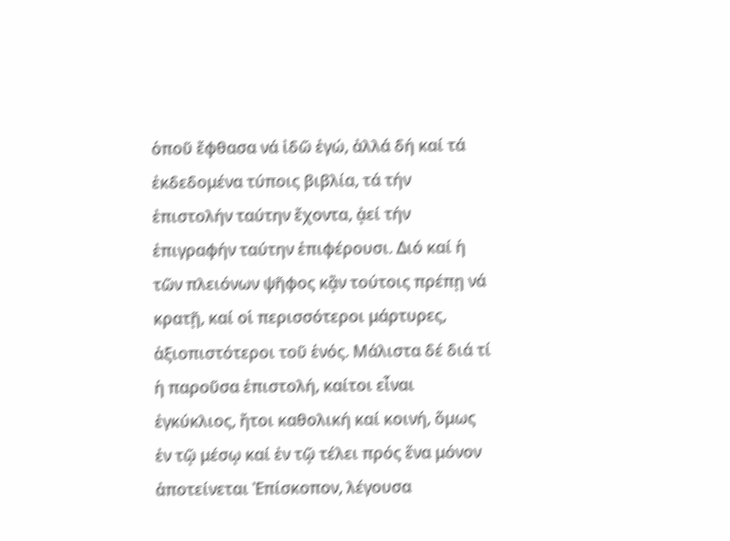ὁποῦ ἔφθασα νά ἰδῶ ἐγώ, ἀλλά δή καί τά ἐκδεδομένα τύποις βιβλία, τά τήν ἐπιστολήν ταύτην ἔχοντα, ᾀεί τήν ἐπιγραφήν ταύτην ἐπιφέρουσι. Διό καί ἡ τῶν πλειόνων ψῆφος κᾂν τούτοις πρέπῃ νά κρατῇ, καί οἱ περισσότεροι μάρτυρες, ἀξιοπιστότεροι τοῦ ἑνός. Μάλιστα δέ διά τί ἡ παροῦσα ἐπιστολή, καίτοι εἶναι ἐγκύκλιος, ἤτοι καθολική καί κοινή, ὅμως ἐν τῷ μέσῳ καί ἐν τῷ τέλει πρός ἕνα μόνον ἀποτείνεται Ἐπίσκοπον, λέγουσα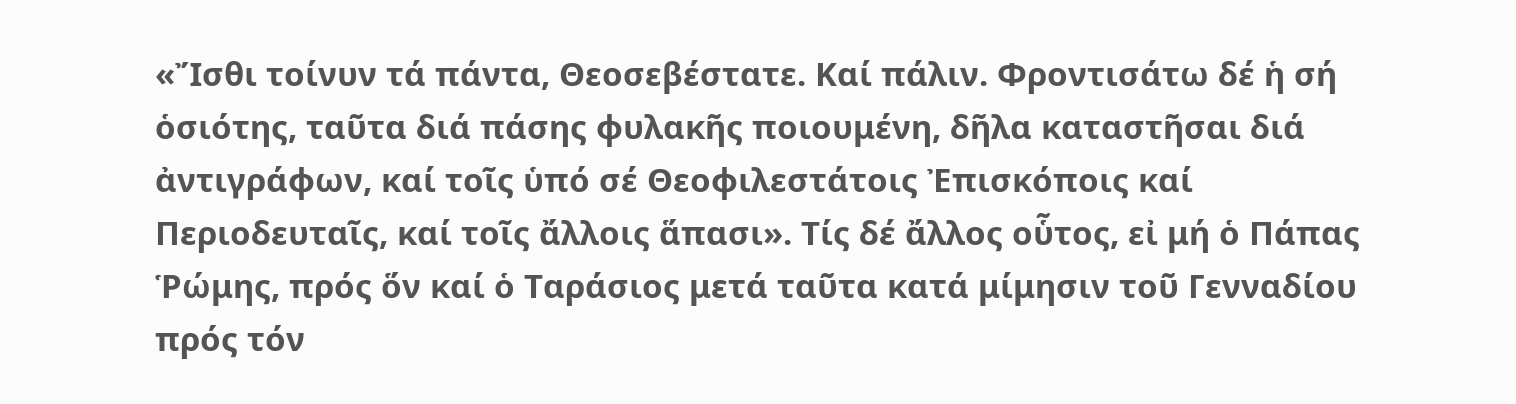«Ἴσθι τοίνυν τά πάντα, Θεοσεβέστατε. Καί πάλιν. Φροντισάτω δέ ἡ σή ὁσιότης, ταῦτα διά πάσης φυλακῆς ποιουμένη, δῆλα καταστῆσαι διά ἀντιγράφων, καί τοῖς ὑπό σέ Θεοφιλεστάτοις Ἐπισκόποις καί Περιοδευταῖς, καί τοῖς ἄλλοις ἅπασι». Τίς δέ ἄλλος οὗτος, εἰ μή ὁ Πάπας Ῥώμης, πρός ὅν καί ὁ Ταράσιος μετά ταῦτα κατά μίμησιν τοῦ Γενναδίου πρός τόν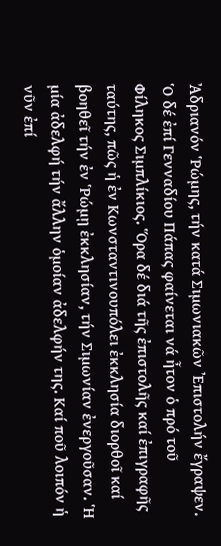Ἀδριανόν Ῥώμης, τήν κατά Σιμωνιακῶν Ἐπιστολήν ἔγραψεν. Ὁ δέ ἐπί Γενναδίου Πάπας φαίνεται νά ἦτον ὁ πρό τοῦ Φίληκος Σιμπλίκιος. Ὅρα δέ διά τῆς ἐπιστολῆς καί ἐπιγραφῆς ταύτης, πῶς ἡ ἐν Κωνσταντινουπόλει ἐκκλησία διορθοῖ καί βοηθεῖ τήν ἐν Ῥώμῃ ἐκκλησίαν, τήν Σιμωνίαν ἐνεργοῦσαν. Ἡ μία ἀδελφή τήν ἄλλην ὁμοίαν ἀδελφήν της. Καί ποῦ λοιπόν ἡ νῦν ἐπί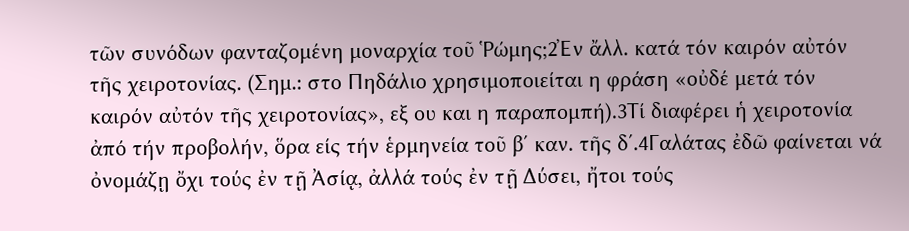τῶν συνόδων φανταζομένη μοναρχία τοῦ Ῥώμης;2Ἐν ἄλλ. κατά τόν καιρόν αὐτόν τῆς χειροτονίας. (Σημ.: στο Πηδάλιο χρησιμοποιείται η φράση «οὐδέ μετά τόν καιρόν αὐτόν τῆς χειροτονίας», εξ ου και η παραπομπή).3Τί διαφέρει ἡ χειροτονία ἀπό τήν προβολήν, ὅρα είς τήν ἑρμηνεία τοῦ β΄ καν. τῆς δ΄.4Γαλάτας ἐδῶ φαίνεται νά ὀνομάζῃ ὄχι τούς ἐν τῇ Ἀσίᾳ, ἀλλά τούς ἐν τῇ Δύσει, ἤτοι τούς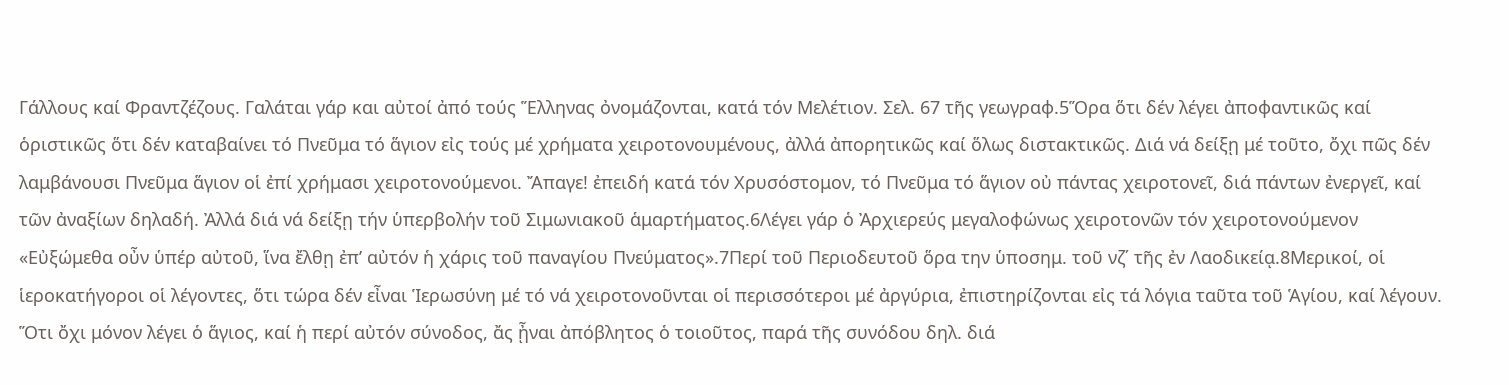Γάλλους καί Φραντζέζους. Γαλάται γάρ και αὐτοί ἀπό τούς Ἕλληνας ὀνομάζονται, κατά τόν Μελέτιον. Σελ. 67 τῆς γεωγραφ.5Ὅρα ὅτι δέν λέγει ἀποφαντικῶς καί ὁριστικῶς ὅτι δέν καταβαίνει τό Πνεῦμα τό ἅγιον εἰς τούς μέ χρήματα χειροτονουμένους, ἀλλά ἀπορητικῶς καί ὅλως διστακτικῶς. Διά νά δείξῃ μέ τοῦτο, ὄχι πῶς δέν λαμβάνουσι Πνεῦμα ἅγιον οἱ ἐπί χρήμασι χειροτονούμενοι. Ἄπαγε! ἐπειδή κατά τόν Χρυσόστομον, τό Πνεῦμα τό ἅγιον οὐ πάντας χειροτονεῖ, διά πάντων ἐνεργεῖ, καί τῶν ἀναξίων δηλαδή. Ἀλλά διά νά δείξῃ τήν ὑπερβολήν τοῦ Σιμωνιακοῦ ἁμαρτήματος.6Λέγει γάρ ὁ Ἀρχιερεύς μεγαλοφώνως χειροτονῶν τόν χειροτονούμενον «Εὐξώμεθα οὖν ὑπέρ αὐτοῦ, ἵνα ἔλθῃ ἐπ’ αὐτόν ἡ χάρις τοῦ παναγίου Πνεύματος».7Περί τοῦ Περιοδευτοῦ ὅρα την ὑποσημ. τοῦ νζ΄ τῆς ἐν Λαοδικείᾳ.8Μερικοί, οἱ ἱεροκατήγοροι οἱ λέγοντες, ὅτι τώρα δέν εἶναι Ἱερωσύνη μέ τό νά χειροτονοῦνται οἱ περισσότεροι μέ ἀργύρια, ἐπιστηρίζονται εἰς τά λόγια ταῦτα τοῦ Ἁγίου, καί λέγουν. Ὅτι ὄχι μόνον λέγει ὁ ἅγιος, καί ἡ περί αὐτόν σύνοδος, ἄς ᾖναι ἀπόβλητος ὁ τοιοῦτος, παρά τῆς συνόδου δηλ. διά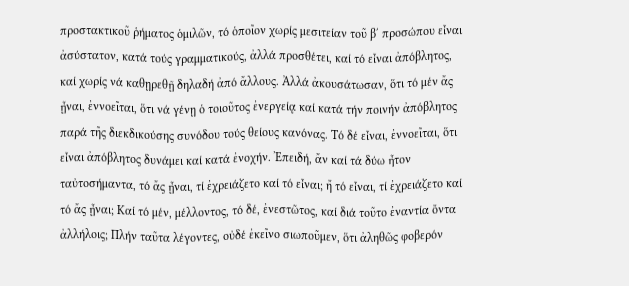προστακτικοῦ ῥήματος ὁμιλῶν, τό ὁποῖον χωρίς μεσιτείαν τοῦ β΄ προσώπου εἶναι ἀσύστατον, κατά τούς γραμματικούς, ἀλλά προσθέτει, καί τό εἶναι ἀπόβλητος, καί χωρίς νά καθῃρεθῇ δηλαδή ἀπό ἄλλους. Ἀλλά ἀκουσάτωσαν, ὅτι τό μέν ἄς ᾖναι, ἐννοεῖται, ὅτι νά γένῃ ὁ τοιοῦτος ἐνεργείᾳ καί κατά τήν ποινήν ἀπόβλητος παρά τῆς διεκδικούσης συνόδου τούς θείους κανόνας. Τό δέ εἶναι, ἐννοεῖται, ὅτι εἶναι ἀπόβλητος δυνάμει καί κατά ἐνοχήν. Ἐπειδή, ἄν καί τά δύω ἦτον ταὐτοσήμαντα, τό ἄς ᾖναι, τί ἐχρειάζετο καί τό εἶναι; ἤ τό εἶναι, τί ἐχρειάζετο καί τό ἄς ᾖναι; Καί τό μέν, μέλλοντος, τό δέ, ἐνεστῶτος, καί διά τοῦτο ἐναντία ὄντα ἀλλήλοις; Πλήν ταῦτα λέγοντες, οὐδέ ἐκεῖνο σιωποῦμεν, ὅτι ἀληθῶς φοβερόν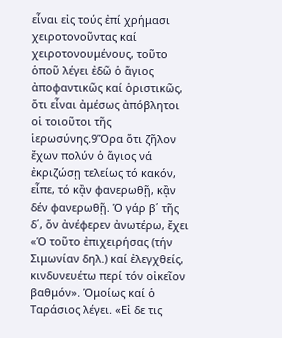εἶναι εἰς τούς ἐπί χρήμασι χειροτονοῦντας καί χειροτονουμένους, τοῦτο ὁποῦ λέγει ἐδῶ ὁ ἅγιος ἀποφαντικῶς καί ὁριστικῶς, ὅτι εἶναι ἀμέσως ἀπόβλητοι οἱ τοιοῦτοι τῆς ἱερωσύνης.9Ὅρα ὅτι ζῆλον ἔχων πολύν ὁ ἅγιος νά ἐκριζώσῃ τελείως τό κακόν, εἶπε, τό κᾂν φανερωθῇ, κᾂν δέν φανερωθῇ. Ὁ γάρ β΄ τῆς δ΄, ὅν ἀνέφερεν ἀνωτέρω, ἔχει «Ὁ τοῦτο ἐπιχειρήσας (τήν Σιμωνίαν δηλ.) καί ἐλεγχθείς, κινδυνευέτω περί τόν οἰκεῖον βαθμόν». Ὁμοίως καί ὁ Ταράσιος λέγει. «Εἰ δε τις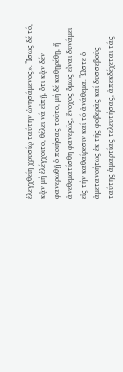ἐλεγχθείη χρυσίῳ ταύτην ὠνησάμενος». Ἴσως δέ τό, κᾂν μή ἐλέγχοιτο, θέλει νά εἰπῇ, ὄτι κᾂν δέν φανερωθῇ ὁ ποιήσας τοῦτο, μή δέ καθῃρέθῃ, ἤ ἀνεθεματίσθη φανερῶς, ἔνοχος ὅμως εἶναι δυνάμει εἰς τήν καθαίρεσιν καί τό ἀνάθεμα. Ὥστε ὁ ἀμετανοήτως ἐκ τῆς φοβερᾶς καί δυσσεβοῦς ταύτης ἁμαρτίας τελευτήσας, ἀπεκδέχεται τάς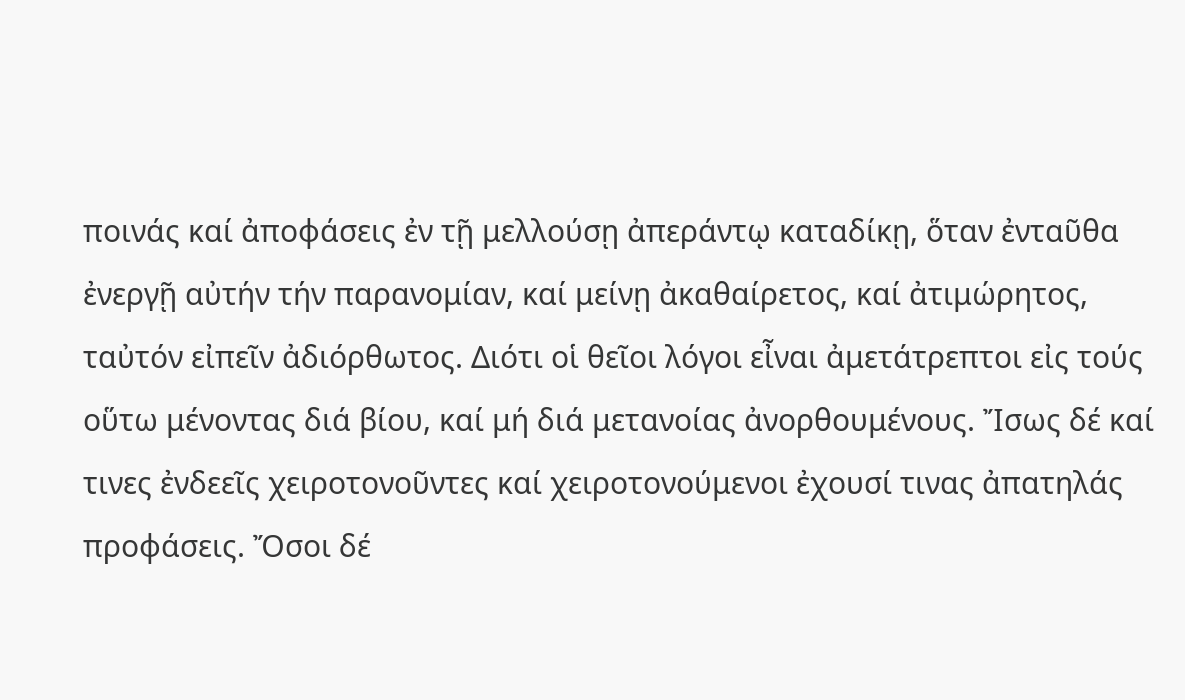ποινάς καί ἀποφάσεις ἐν τῇ μελλούσῃ ἀπεράντῳ καταδίκῃ, ὅταν ἐνταῦθα ἐνεργῇ αὐτήν τήν παρανομίαν, καί μείνῃ ἀκαθαίρετος, καί ἀτιμώρητος, ταὐτόν εἰπεῖν ἀδιόρθωτος. Διότι οἱ θεῖοι λόγοι εἶναι ἀμετάτρεπτοι εἰς τούς οὕτω μένοντας διά βίου, καί μή διά μετανοίας ἀνορθουμένους. Ἴσως δέ καί τινες ἐνδεεῖς χειροτονοῦντες καί χειροτονούμενοι ἐχουσί τινας ἀπατηλάς προφάσεις. Ὄσοι δέ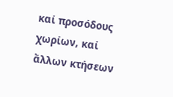καί προσόδους χωρίων, καί ἄλλων κτήσεων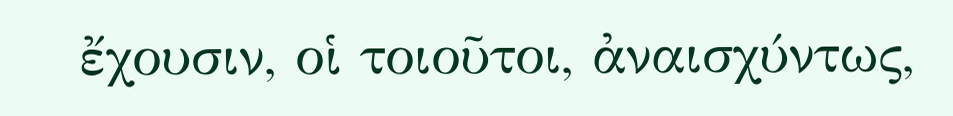ἔχουσιν, οἱ τοιοῦτοι, ἀναισχύντως,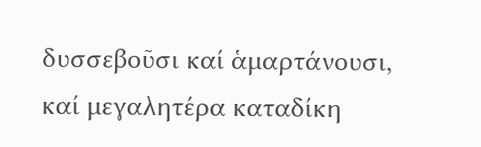δυσσεβοῦσι καί ἁμαρτάνουσι, καί μεγαλητέρα καταδίκη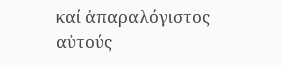καί ἀπαραλόγιστος αὐτούς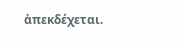ἀπεκδέχεται.